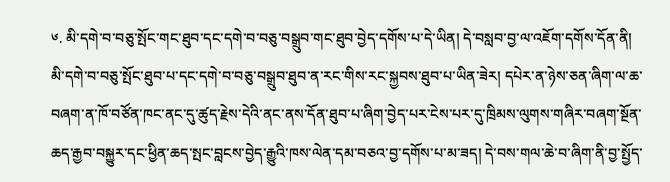༦. མི་དགེ་བ་བཅུ་སྤོང་གང་ཐུབ་དང་དགེ་བ་བཅུ་བསྒྲུབ་གང་ཐུབ་བྱེད་དགོས་པ་དེ་ཡིན། དེ་བསླབ་བྱ་ལ་འཇོག་དགོས་དོན་ནི། མི་དགེ་བ་བཅུ་སྤོང་ཐུབ་པ་དང་དགེ་བ་བཅུ་བསྒྲུབ་ཐུབ་ན་རང་གིས་རང་སྐྱབས་ཐུབ་པ་ཡིན་ཟེར། དཔེར་ན་ཉེས་ཅན་ཞིག་ལ་ཆ་བཞག་ན་ཁོ་བཙོན་ཁང་ནང་དུ་ཚུད་རྗེས་དེའི་ནང་ནས་དོན་ཐུབ་པ་ཞིག་བྱེད་པར་ངེས་པར་དུ་ཁྲིམས་ལུགས་གཞིར་བཞག་སྔོན་ཆད་རྒྱབ་བསྐྱུར་དང་ཕྱིན་ཆད་སྤང་བླངས་བྱེད་རྒྱུའི་ཁས་ལེན་དམ་བཅའ་བྱ་དགོས་པ་མ་ཟད། དེ་བས་གལ་ཆེ་བ་ཞིག་ནི་བྱ་སྤྱོད་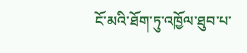ངོ་མའི་ཐོག་ཏུ་འཁྱོལ་ཐུབ་པ་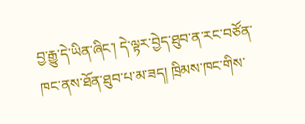བྱ་རྒྱུ་དེ་ཡིན་ཞིང་། དེ་ལྟར་བྱེད་ཐུབ་ན་རང་བཙོན་ཁང་ནས་ཐོན་ཐུབ་པ་མ་ཟད། ཁྲིམས་ཁང་གིས་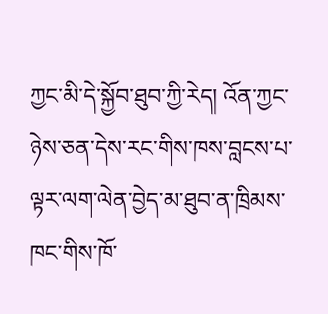ཀྱང་མི་དེ་སྐྱོབ་ཐུབ་ཀྱི་རེད། འོན་ཀྱང་ཉེས་ཅན་དེས་རང་གིས་ཁས་བླངས་པ་ལྟར་ལག་ལེན་བྱེད་མ་ཐུབ་ན་ཁྲིམས་ཁང་གིས་ཁོ་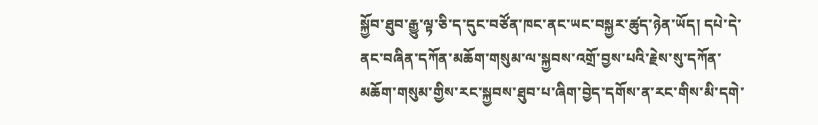སྐྱོབ་ཐུབ་རྒྱུ་ལྟ་ཅི་ད་དུང་བཙོན་ཁང་ནང་ཡང་བསྐྱར་ཚུད་ཉེན་ཡོད། དཔེ་དེ་ནང་བཞིན་དཀོན་མཆོག་གསུམ་ལ་སྐྱབས་འགྲོ་བྱས་པའི་རྗེས་སུ་དཀོན་མཆོག་གསུམ་གྱིས་རང་སྐྱབས་ཐུབ་པ་ཞིག་བྱེད་དགོས་ན་རང་གིས་མི་དགེ་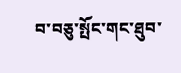བ་བཅུ་སྤོང་གང་ཐུབ་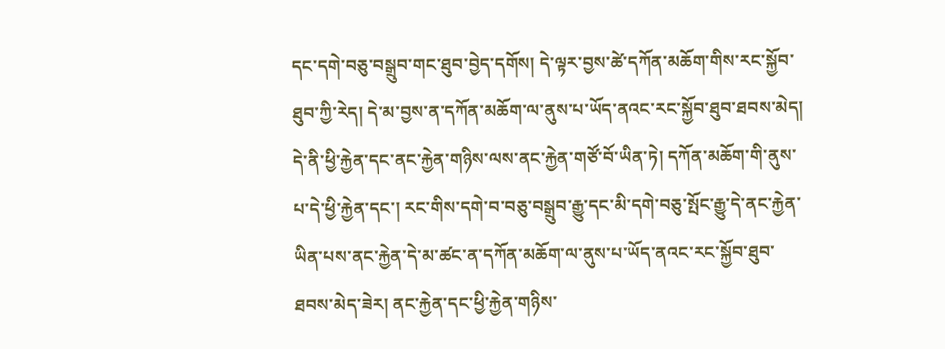དང་དགེ་བཅུ་བསྒྲུབ་གང་ཐུབ་བྱེད་དགོས། དེ་ལྟར་བྱས་ཚེ་དཀོན་མཆོག་གིས་རང་སྐྱོབ་ཐུབ་ཀྱི་རེད། དེ་མ་བྱས་ན་དཀོན་མཆོག་ལ་ནུས་པ་ཡོད་ནའང་རང་སྐྱོབ་ཐུབ་ཐབས་མེད། དེ་ནི་ཕྱི་རྐྱེན་དང་ནང་རྐྱེན་གཉིས་ལས་ནང་རྐྱེན་གཙོ་བོ་ཡིན་ཏེ། དཀོན་མཆོག་གི་ནུས་པ་དེ་ཕྱི་རྐྱེན་དང་། རང་གིས་དགེ་བ་བཅུ་བསྒྲུབ་རྒྱུ་དང་མི་དགེ་བཅུ་སྤོང་རྒྱུ་དེ་ནང་རྐྱེན་ཡིན་པས་ནང་རྐྱེན་དེ་མ་ཚང་ན་དཀོན་མཆོག་ལ་ནུས་པ་ཡོད་ནའང་རང་སྐྱོབ་ཐུབ་ཐབས་མེད་ཟེར། ནང་རྐྱེན་དང་ཕྱི་རྐྱེན་གཉིས་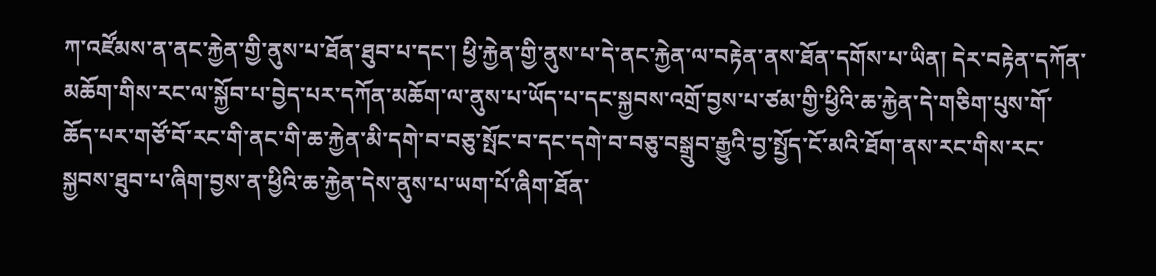ཀ་འཛོམས་ན་ནང་རྐྱེན་གྱི་ནུས་པ་ཐོན་ཐུབ་པ་དང་། ཕྱི་རྐྱེན་གྱི་ནུས་པ་དེ་ནང་རྐྱེན་ལ་བརྟེན་ནས་ཐོན་དགོས་པ་ཡིན། དེར་བརྟེན་དཀོན་མཆོག་གིས་རང་ལ་སྐྱོབ་པ་བྱེད་པར་དཀོན་མཆོག་ལ་ནུས་པ་ཡོད་པ་དང་སྐྱབས་འགྲོ་བྱས་པ་ཙམ་གྱི་ཕྱིའི་ཆ་རྐྱེན་དེ་གཅིག་པུས་གོ་ཆོད་པར་གཙོ་བོ་རང་གི་ནང་གི་ཆ་རྐྱེན་མི་དགེ་བ་བཅུ་སྤོང་བ་དང་དགེ་བ་བཅུ་བསྒྲུབ་རྒྱུའི་བྱ་སྤྱོད་ངོ་མའི་ཐོག་ནས་རང་གིས་རང་སྐྱབས་ཐུབ་པ་ཞིག་བྱས་ན་ཕྱིའི་ཆ་རྐྱེན་དེས་ནུས་པ་ཡག་པོ་ཞིག་ཐོན་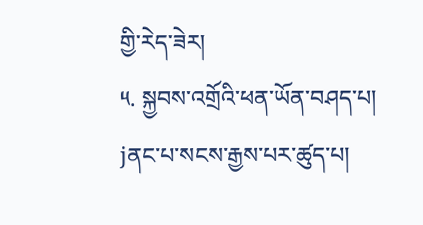གྱི་རེད་ཟེར།
༥. སྐྱབས་འགྲོའི་ཕན་ཡོན་བཤད་པ།
jནང་པ་སངས་རྒྱས་པར་ཚུད་པ།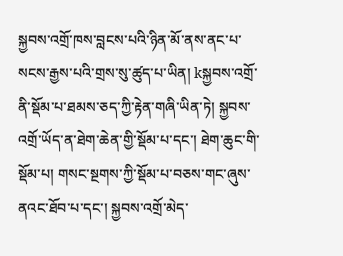སྐྱབས་འགྲོ་ཁས་བླངས་པའི་ཉིན་མོ་ནས་ནང་པ་སངས་རྒྱས་པའི་གྲས་སུ་ཚུད་པ་ཡིན། kསྐྱབས་འགྲོ་ནི་སྡོམ་པ་ཐམས་ཅད་ཀྱི་རྟེན་གཞི་ཡིན་ཏེ། སྐྱབས་འགྲོ་ཡོད་ན་ཐེག་ཆེན་གྱི་སྡོམ་པ་དང་། ཐེག་ཆུང་གི་སྡོམ་པ། གསང་སྔགས་ཀྱི་སྡོམ་པ་བཅས་གང་ཞུས་ནའང་ཐོབ་པ་དང་། སྐྱབས་འགྲོ་མེད་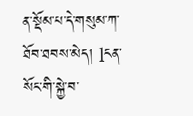ན་སྡོམ་པ་དེ་གསུམ་ཀ་ཐོབ་ཐབས་མེད། lངན་སོང་གི་སྐྱེ་བ་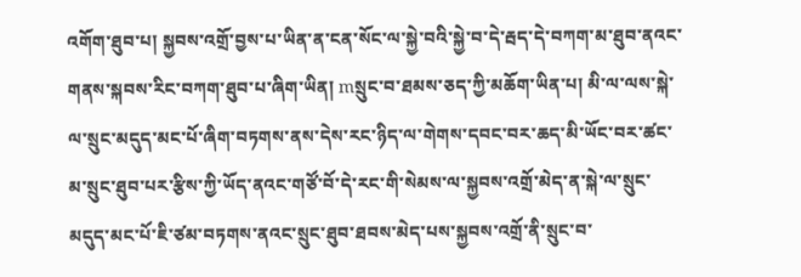འགོག་ཐུབ་པ། སྐྱབས་འགྲོ་བྱས་པ་ཡིན་ན་ངན་སོང་ལ་སྐྱེ་བའི་སྐྱེ་བ་དེ་རྦད་དེ་བཀག་མ་ཐུབ་ནའང་གནས་སྐབས་རིང་བཀག་ཐུབ་པ་ཞིག་ཡིན། mསྲུང་བ་ཐམས་ཅད་ཀྱི་མཆོག་ཡིན་པ། མི་ལ་ལས་སྐེ་ལ་སྲུང་མདུད་མང་པོ་ཞིག་བཏགས་ནས་དེས་རང་ཉིད་ལ་གེགས་དབང་བར་ཆད་མི་ཡོང་བར་ཚང་མ་སྲུང་ཐུབ་པར་རྩིས་ཀྱི་ཡོད་ནའང་གཙོ་བོ་དེ་རང་གི་སེམས་ལ་སྐྱབས་འགྲོ་མེད་ན་སྐེ་ལ་སྲུང་མདུད་མང་པོ་ཇི་ཙམ་བཏགས་ནའང་སྲུང་ཐུབ་ཐབས་མེད་པས་སྐྱབས་འགྲོ་ནི་སྲུང་བ་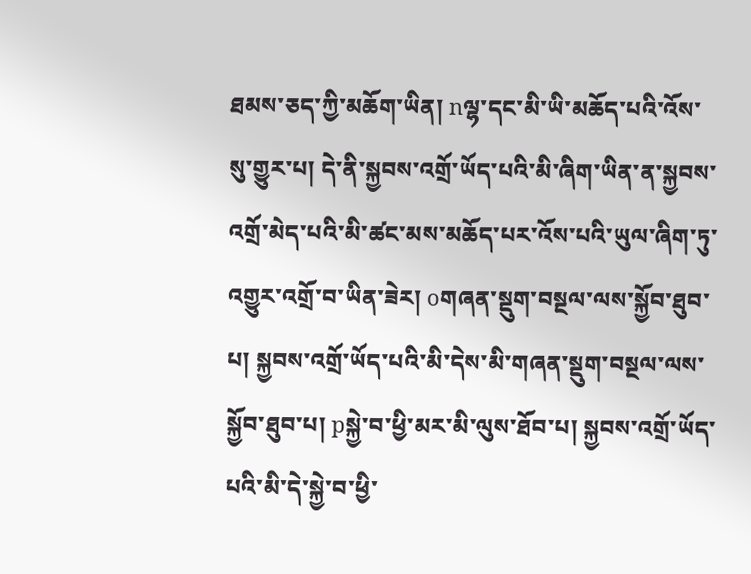ཐམས་ཅད་ཀྱི་མཆོག་ཡིན། nལྷ་དང་མི་ཡི་མཆོད་པའི་འོས་སུ་གྱུར་པ། དེ་ནི་སྐྱབས་འགྲོ་ཡོད་པའི་མི་ཞིག་ཡིན་ན་སྐྱབས་འགྲོ་མེད་པའི་མི་ཚང་མས་མཆོད་པར་འོས་པའི་ཡུལ་ཞིག་ཏུ་འགྱུར་འགྲོ་བ་ཡིན་ཟེར། oགཞན་སྡུག་བསྔལ་ལས་སྐྱོབ་ཐུབ་པ། སྐྱབས་འགྲོ་ཡོད་པའི་མི་དེས་མི་གཞན་སྡུག་བསྔལ་ལས་སྐྱོབ་ཐུབ་པ། pསྐྱེ་བ་ཕྱི་མར་མི་ལུས་ཐོབ་པ། སྐྱབས་འགྲོ་ཡོད་པའི་མི་དེ་སྐྱེ་བ་ཕྱི་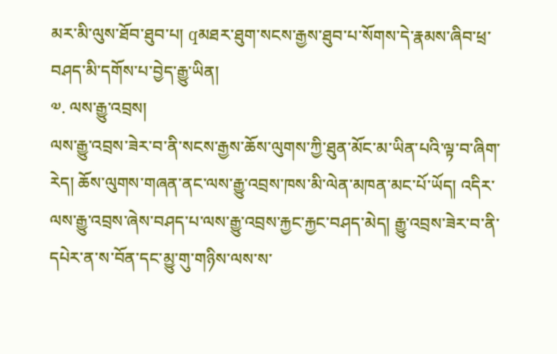མར་མི་ལུས་ཐོབ་ཐུབ་པ། qམཐར་ཐུག་སངས་རྒྱས་ཐུབ་པ་སོགས་དེ་རྣམས་ཞིབ་ཕྲ་བཤད་མི་དགོས་པ་བྱེད་རྒྱུ་ཡིན།
༧. ལས་རྒྱུ་འབྲས།
ལས་རྒྱུ་འབྲས་ཟེར་བ་ནི་སངས་རྒྱས་ཆོས་ལུགས་ཀྱི་ཐུན་མོང་མ་ཡིན་པའི་ལྟ་བ་ཞིག་རེད། ཆོས་ལུགས་གཞན་ནང་ལས་རྒྱུ་འབྲས་ཁས་མི་ལེན་མཁན་མང་པོ་ཡོད། འདིར་ལས་རྒྱུ་འབྲས་ཞེས་བཤད་པ་ལས་རྒྱུ་འབྲས་རྐྱང་རྐྱང་བཤད་མེད། རྒྱུ་འབྲས་ཟེར་བ་ནི་དཔེར་ན་ས་བོན་དང་མྱུ་གུ་གཉིས་ལས་ས་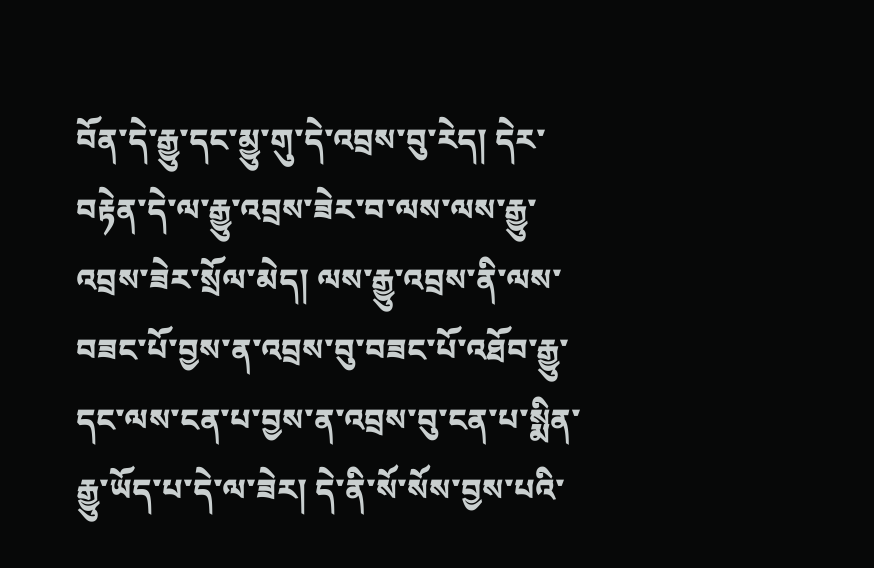བོན་དེ་རྒྱུ་དང་མྱུ་གུ་དེ་འབྲས་བུ་རེད། དེར་བརྟེན་དེ་ལ་རྒྱུ་འབྲས་ཟེར་བ་ལས་ལས་རྒྱུ་འབྲས་ཟེར་སྲོལ་མེད། ལས་རྒྱུ་འབྲས་ནི་ལས་བཟང་པོ་བྱས་ན་འབྲས་བུ་བཟང་པོ་འཐོབ་རྒྱུ་དང་ལས་ངན་པ་བྱས་ན་འབྲས་བུ་ངན་པ་སྨིན་རྒྱུ་ཡོད་པ་དེ་ལ་ཟེར། དེ་ནི་སོ་སོས་བྱས་པའི་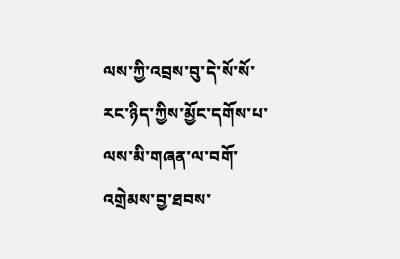ལས་ཀྱི་འབྲས་བུ་དེ་སོ་སོ་རང་ཉིད་ཀྱིས་མྱོང་དགོས་པ་ལས་མི་གཞན་ལ་བགོ་འགྲེམས་བྱ་ཐབས་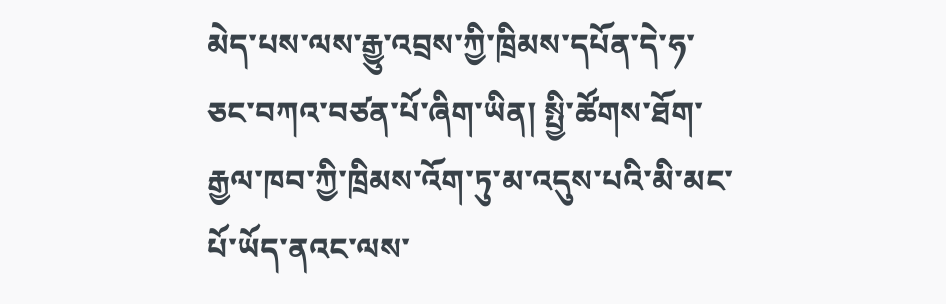མེད་པས་ལས་རྒྱུ་འབྲས་ཀྱི་ཁྲིམས་དཔོན་དེ་ཧ་ཅང་བཀའ་བཙན་པོ་ཞིག་ཡིན། སྤྱི་ཚོགས་ཐོག་རྒྱལ་ཁབ་ཀྱི་ཁྲིམས་འོག་ཏུ་མ་འདུས་པའི་མི་མང་པོ་ཡོད་ནའང་ལས་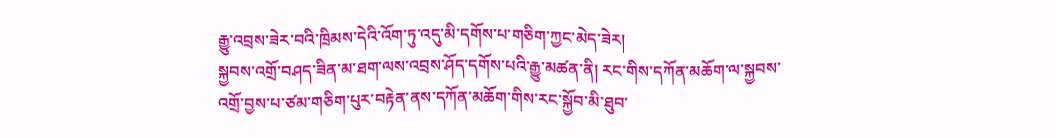རྒྱུ་འབྲས་ཟེར་བའི་ཁྲིམས་དེའི་འོག་ཏུ་འདུ་མི་དགོས་པ་གཅིག་ཀྱང་མེད་ཟེར།
སྐྱབས་འགྲོ་བཤད་ཟིན་མ་ཐག་ལས་འབྲས་ཤོད་དགོས་པའི་རྒྱུ་མཚན་ནི། རང་གིས་དཀོན་མཆོག་ལ་སྐྱབས་འགྲོ་བྱས་པ་ཙམ་གཅིག་པུར་བརྟེན་ནས་དཀོན་མཆོག་གིས་རང་སྐྱོབ་མི་ཐུབ་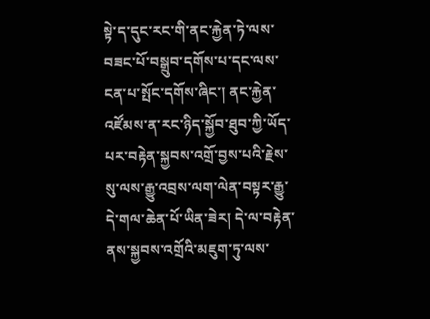སྟེ་ད་དུང་རང་གི་ནང་རྐྱེན་ཏེ་ལས་བཟང་པོ་བསྒྲུབ་དགོས་པ་དང་ལས་ངན་པ་སྤོང་དགོས་ཞིང་། ནང་རྐྱེན་འཛོམས་ན་རང་ཉིད་སྐྱོབ་ཐུབ་ཀྱི་ཡོད་པར་བརྟེན་སྐྱབས་འགྲོ་བྱས་པའི་རྗེས་སུ་ལས་རྒྱུ་འབྲས་ལག་ལེན་བསྟར་རྒྱུ་དེ་གལ་ཆེན་པོ་ཡིན་ཟེར། དེ་ལ་བརྟེན་ནས་སྐྱབས་འགྲོའི་མཇུག་ཏུ་ལས་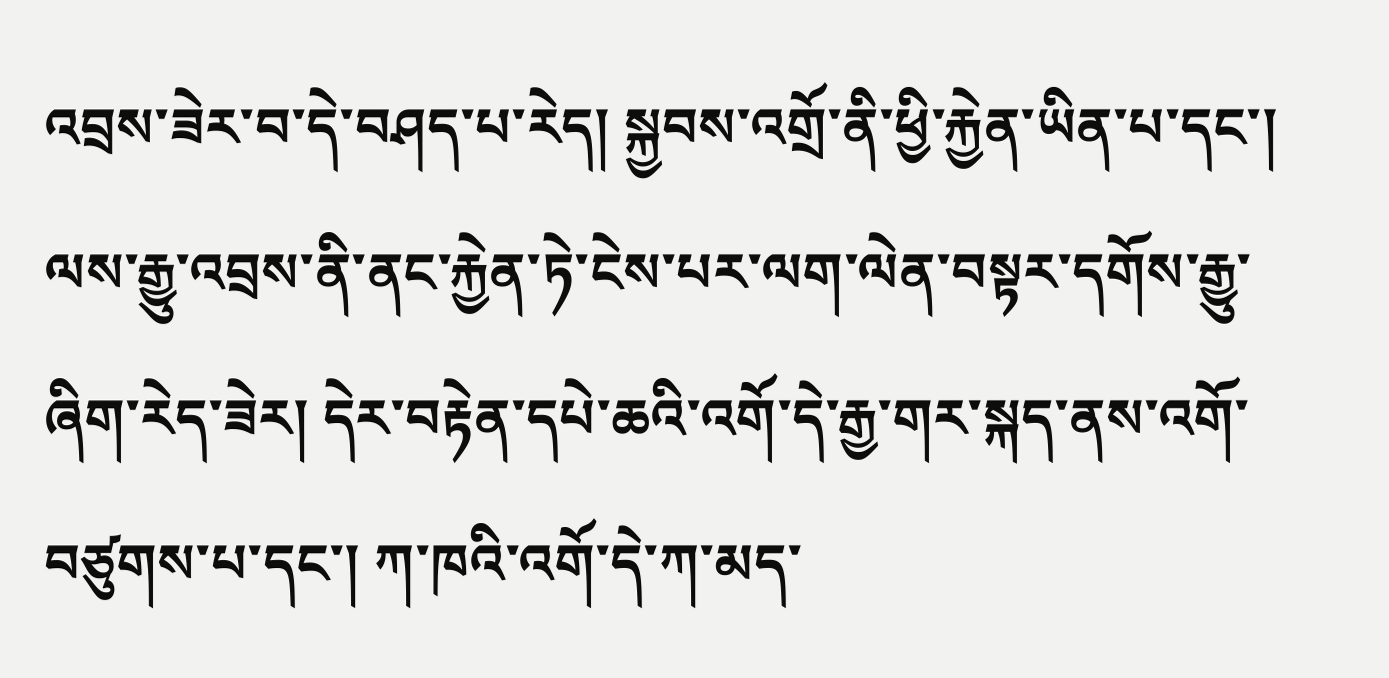འབྲས་ཟེར་བ་དེ་བཤད་པ་རེད། སྐྱབས་འགྲོ་ནི་ཕྱི་རྐྱེན་ཡིན་པ་དང་། ལས་རྒྱུ་འབྲས་ནི་ནང་རྐྱེན་ཏེ་ངེས་པར་ལག་ལེན་བསྟར་དགོས་རྒྱུ་ཞིག་རེད་ཟེར། དེར་བརྟེན་དཔེ་ཆའི་འགོ་དེ་རྒྱ་གར་སྐད་ནས་འགོ་བཙུགས་པ་དང་། ཀ་ཁའི་འགོ་དེ་ཀ་མད་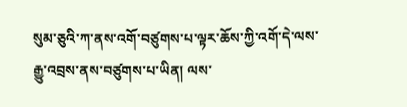སུམ་ཅུའི་ཀ་ནས་འགོ་བཙུགས་པ་ལྟར་ཆོས་ཀྱི་འགོ་དེ་ལས་རྒྱུ་འབྲས་ནས་བཙུགས་པ་ཡིན། ལས་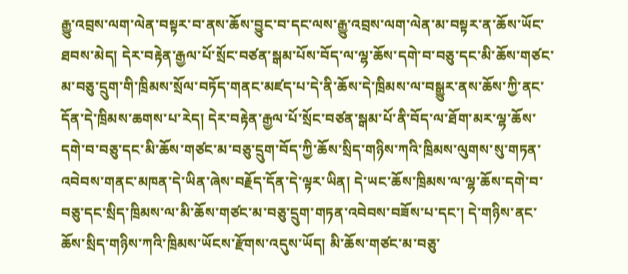རྒྱུ་འབྲས་ལག་ལེན་བསྟར་བ་ནས་ཆོས་བྱུང་བ་དང་ལས་རྒྱུ་འབྲས་ལག་ལེན་མ་བསྟར་ན་ཆོས་ཡོང་ཐབས་མེད། དེར་བརྟེན་རྒྱལ་པོ་སྲོང་བཙན་སྒམ་པོས་བོད་ལ་ལྷ་ཆོས་དགེ་བ་བཅུ་དང་མི་ཆོས་གཙང་མ་བཅུ་དྲུག་གི་ཁྲིམས་སྲོལ་བཏོད་གནང་མཛད་པ་དེ་ནི་ཆོས་དེ་ཁྲིམས་ལ་བསྒྱུར་ནས་ཆོས་ཀྱི་ནང་དོན་དེ་ཁྲིམས་ཆགས་པ་རེད། དེར་བརྟེན་རྒྱལ་པོ་སྲོང་བཙན་སྒམ་པོ་ནི་བོད་ལ་ཐོག་མར་ལྷ་ཆོས་དགེ་བ་བཅུ་དང་མི་ཆོས་གཙང་མ་བཅུ་དྲུག་བོད་ཀྱི་ཆོས་སྲིད་གཉིས་ཀའི་ཁྲིམས་ལུགས་སུ་གཏན་འབེབས་གནང་མཁན་དེ་ཡིན་ཞེས་བརྗོད་དོན་དེ་ལྟར་ཡིན། དེ་ཡང་ཆོས་ཁྲིམས་ལ་ལྷ་ཆོས་དགེ་བ་བཅུ་དང་སྲིད་ཁྲིམས་ལ་མི་ཆོས་གཙང་མ་བཅུ་དྲུག་གཏན་འབེབས་བཟོས་པ་དང་། དེ་གཉིས་ནང་ཆོས་སྲིད་གཉིས་ཀའི་ཁྲིམས་ཡོངས་རྫོགས་འདུས་ཡོད། མི་ཆོས་གཙང་མ་བཅུ་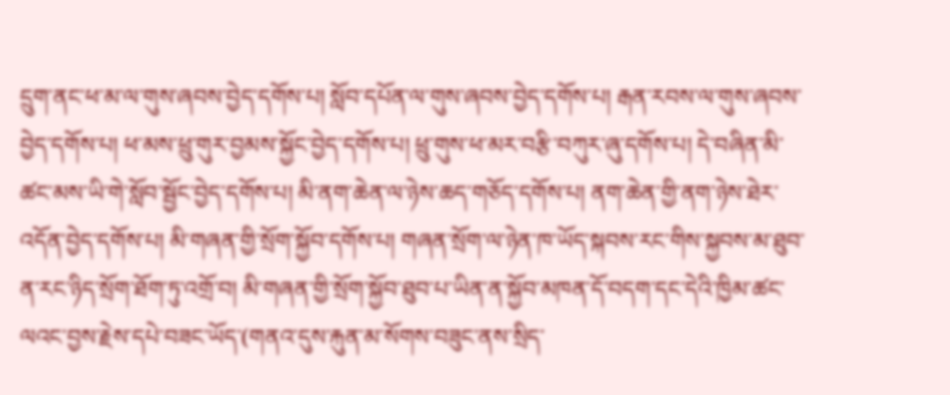དྲུག་ནང་ཕ་མ་ལ་གུས་ཞབས་བྱེད་དགོས་པ། སློབ་དཔོན་ལ་གུས་ཞབས་བྱེད་དགོས་པ། རྒན་རབས་ལ་གུས་ཞབས་བྱེད་དགོས་པ། ཕ་མས་ཕྲུ་གུར་བྱམས་སྐྱོང་བྱེད་དགོས་པ། ཕྲུ་གུས་ཕ་མར་བརྩི་བཀུར་ཞུ་དགོས་པ། དེ་བཞིན་མི་ཚང་མས་ཡི་གེ་སློབ་སྦྱོང་བྱེད་དགོས་པ། མི་ནག་ཆེན་ལ་ཉེས་ཆད་གཅོད་དགོས་པ། ནག་ཆེན་གྱི་ནག་ཉེས་ཐེར་འདོན་བྱེད་དགོས་པ། མི་གཞན་གྱི་སྲོག་སྐྱོབ་དགོས་པ། གཞན་སྲོག་ལ་ཉེན་ཁ་ཡོད་སྐབས་རང་གིས་སྐྱབས་མ་ཐུབ་ན་རང་ཉིད་སྲོག་ཐོག་ཏུ་འགྲོ་བ། མི་གཞན་གྱི་སྲོག་སྐྱོབ་ཐུབ་པ་ཡིན་ན་སྐྱོབ་མཁན་དོ་བདག་དང་དེའི་ཁྱིམ་ཚང་ལའང་བྱས་རྗེས་དཔེ་བཟང་ཡོད་(གནའ་དུས་རྐུན་མ་སོགས་བཟུང་ནས་སྲིད་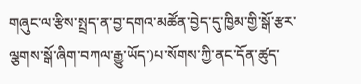གཞུང་ལ་རྩིས་སྤྲད་ན་བྱ་དགའ་མཚོན་བྱེད་དུ་ཁྱིམ་གྱི་སྒོ་རྩར་ལྕགས་སྒོ་ཞིག་བཀལ་རྒྱུ་ཡོད་)པ་སོགས་ཀྱི་ནང་དོན་ཚུད་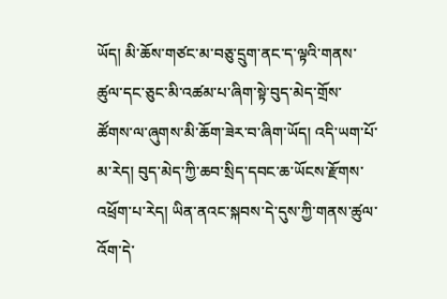ཡོད། མི་ཆོས་གཙང་མ་བཅུ་དྲུག་ནང་ད་ལྟའི་གནས་ཚུལ་དང་ཅུང་མི་འཚམ་པ་ཞིག་སྟེ་བུད་མེད་གྲོས་ཚོགས་ལ་ཞུགས་མི་ཆོག་ཟེར་བ་ཞིག་ཡོད། འདི་ཡག་པོ་མ་རེད། བུད་མེད་ཀྱི་ཆབ་སྲིད་དབང་ཆ་ཡོངས་རྫོགས་འཕྲོག་པ་རེད། ཡིན་ནའང་སྐབས་དེ་དུས་ཀྱི་གནས་ཚུལ་འོག་དེ་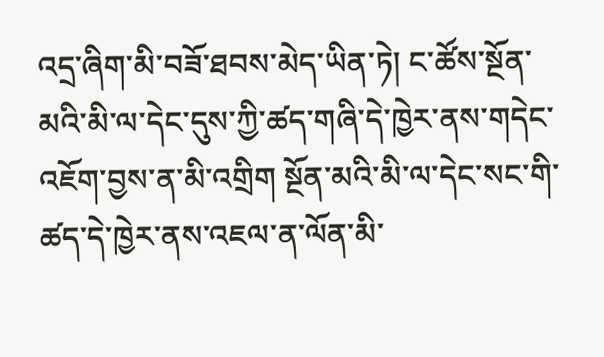འདྲ་ཞིག་མི་བཟོ་ཐབས་མེད་ཡིན་ཏེ། ང་ཚོས་སྔོན་མའི་མི་ལ་དེང་དུས་ཀྱི་ཚད་གཞི་དེ་ཁྱེར་ནས་གདེང་འཇོག་བྱས་ན་མི་འགྲིག སྔོན་མའི་མི་ལ་དེང་སང་གི་ཚད་དེ་ཁྱེར་ནས་འཇལ་ན་ལོན་མི་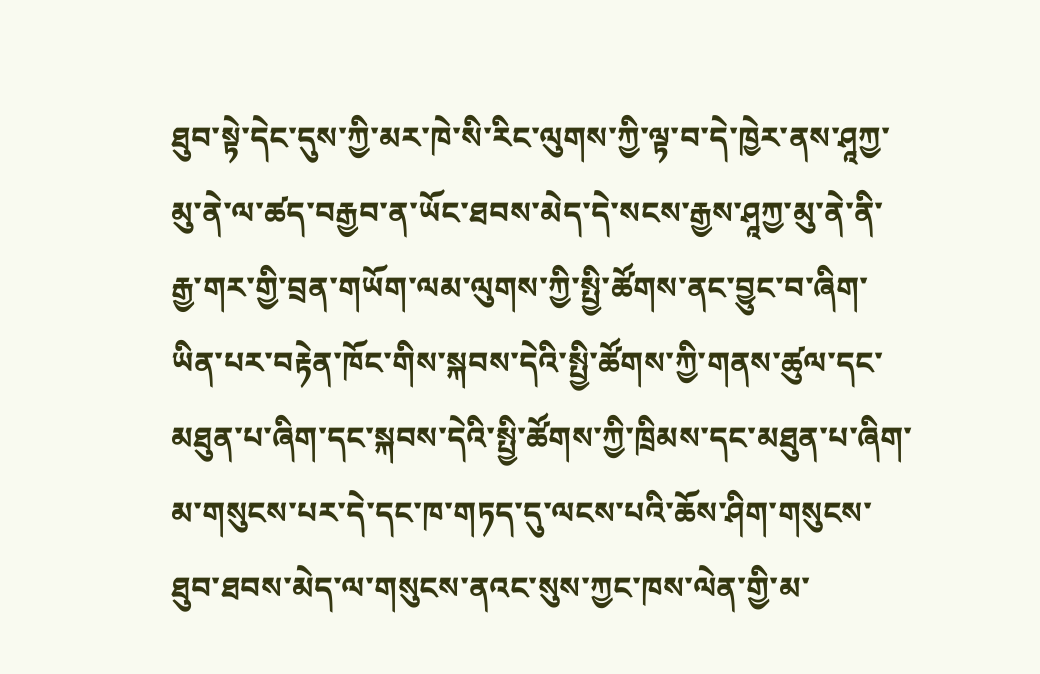ཐུབ་སྟེ་དེང་དུས་ཀྱི་མར་ཁེ་སི་རིང་ལུགས་ཀྱི་ལྟ་བ་དེ་ཁྱེར་ནས་ཤཱཀྱ་མུ་ནེ་ལ་ཚད་བརྒྱབ་ན་ཡོང་ཐབས་མེད་དེ་སངས་རྒྱས་ཤཱཀྱ་མུ་ནེ་ནི་རྒྱ་གར་གྱི་བྲན་གཡོག་ལམ་ལུགས་ཀྱི་སྤྱི་ཚོགས་ནང་བྱུང་བ་ཞིག་ཡིན་པར་བརྟེན་ཁོང་གིས་སྐབས་དེའི་སྤྱི་ཚོགས་ཀྱི་གནས་ཚུལ་དང་མཐུན་པ་ཞིག་དང་སྐབས་དེའི་སྤྱི་ཚོགས་ཀྱི་ཁྲིམས་དང་མཐུན་པ་ཞིག་མ་གསུངས་པར་དེ་དང་ཁ་གཏད་དུ་ལངས་པའི་ཆོས་ཤིག་གསུངས་ཐུབ་ཐབས་མེད་ལ་གསུངས་ནའང་སུས་ཀྱང་ཁས་ལེན་གྱི་མ་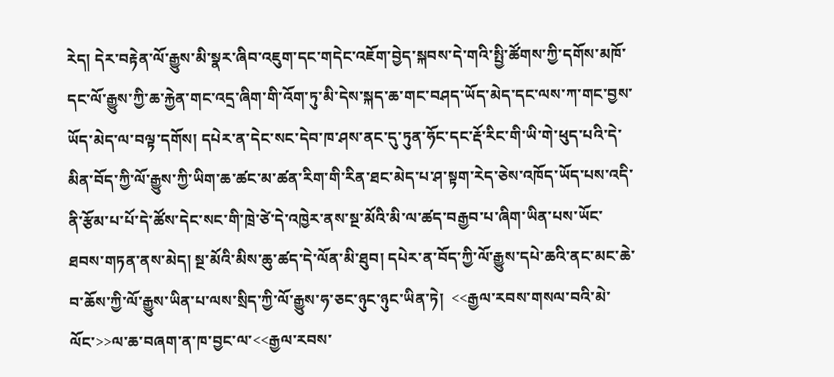རེད། དེར་བརྟེན་ལོ་རྒྱུས་མི་སྣར་ཞིབ་འཇུག་དང་གདེང་འཇོག་བྱེད་སྐབས་དེ་གའི་སྤྱི་ཚོགས་ཀྱི་དགོས་མཁོ་དང་ལོ་རྒྱུས་ཀྱི་ཆ་རྐྱེན་གང་འདྲ་ཞིག་གི་འོག་ཏུ་མི་དེས་སྐད་ཆ་གང་བཤད་ཡོད་མེད་དང་ལས་ཀ་གང་བྱས་ཡོད་མེད་ལ་བལྟ་དགོས། དཔེར་ན་དེང་སང་དེབ་ཁ་ཤས་ནང་དུ་ཏུན་ཧོང་དང་རྡོ་རིང་གི་ཡི་གེ་ཕུད་པའི་དེ་མིན་བོད་ཀྱི་ལོ་རྒྱུས་ཀྱི་ཡིག་ཆ་ཚང་མ་ཚན་རིག་གི་རིན་ཐང་མེད་པ་ཤ་སྟག་རེད་ཅེས་འཁོད་ཡོད་པས་འདི་ནི་རྩོམ་པ་པོ་དེ་ཚོས་དེང་སང་གི་ཁྲེ་ཙེ་དེ་འཁྱེར་ནས་སྔ་མོའི་མི་ལ་ཚད་བརྒྱབ་པ་ཞིག་ཡིན་པས་ཡོང་ཐབས་གཏན་ནས་མེད། སྔ་མོའི་མིས་ཆུ་ཚད་དེ་ལོན་མི་ཐུབ། དཔེར་ན་བོད་ཀྱི་ལོ་རྒྱུས་དཔེ་ཆའི་ནང་མང་ཆེ་བ་ཆོས་ཀྱི་ལོ་རྒྱུས་ཡིན་པ་ལས་སྲིད་ཀྱི་ལོ་རྒྱུས་ཧ་ཅང་ཉུང་ཉུང་ཡིན་ཏེ།  <<རྒྱལ་རབས་གསལ་བའི་མེ་ལོང་>>ལ་ཆ་བཞག་ན་ཁ་བྱང་ལ་<<རྒྱལ་རབས་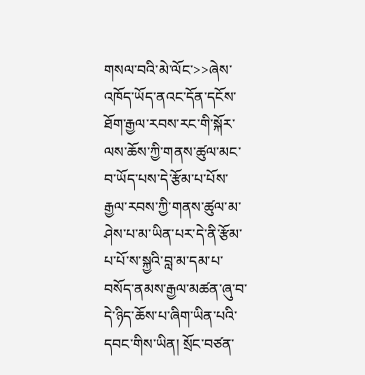གསལ་བའི་མེ་ལོང་>>ཞེས་འཁོད་ཡོད་ནའང་དོན་དངོས་ཐོག་རྒྱལ་རབས་རང་གི་སྐོར་ལས་ཆོས་ཀྱི་གནས་ཚུལ་མང་བ་ཡོད་པས་དེ་རྩོམ་པ་པོས་རྒྱལ་རབས་ཀྱི་གནས་ཚུལ་མ་ཤེས་པ་མ་ཡིན་པར་དེ་ནི་རྩོམ་པ་པོ་ས་སྐྱའི་བླ་མ་དམ་པ་བསོད་ནམས་རྒྱལ་མཚན་ཞུ་བ་དེ་ཉིད་ཆོས་པ་ཞིག་ཡིན་པའི་དབང་གིས་ཡིན། སྲོང་བཙན་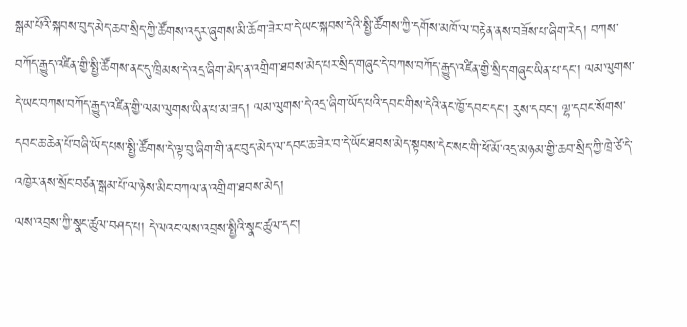སྒམ་པོའི་སྐབས་བུད་མེད་ཆབ་སྲིད་ཀྱི་ཚོགས་འདུར་ཞུགས་མི་ཆོག་ཟེར་བ་དེ་ཡང་སྐབས་དེའི་སྤྱི་ཚོགས་ཀྱི་དགོས་མཁོ་ལ་བརྟེན་ནས་བཟོས་པ་ཞིག་རེད། བཀས་བཀོད་རྒྱུད་འཛིན་གྱི་སྤྱི་ཚོགས་ནང་དུ་ཁྲིམས་དེ་འདྲ་ཞིག་མེད་ན་འགྲིག་ཐབས་མེད་པར་སྲིད་གཞུང་དེ་བཀས་བཀོད་རྒྱུད་འཛིན་གྱི་སྲིད་གཞུང་ཡིན་པ་དང་། ལམ་ལུགས་དེ་ཡང་བཀས་བཀོད་རྒྱུད་འཛིན་གྱི་ལམ་ལུགས་ཡིན་པ་མ་ཟད། ལམ་ལུགས་དེ་འདྲ་ཞིག་ཡོད་པའི་དབང་གིས་དེའི་ནང་ཁྱོ་དབང་དང་། རུས་དབང་། ལྷ་དབང་སོགས་དབང་ཆ་ཆེན་པོ་བཞི་ཡོད་པས་སྤྱི་ཚོགས་དེ་ལྟ་བུ་ཞིག་གི་ནང་བུད་མེད་ལ་དབང་ཆ་ཟེར་བ་དེ་ཡོང་ཐབས་མེད་སྟབས་དེང་སང་གི་ཕོ་མོ་འདྲ་མཉམ་གྱི་ཆབ་སྲིད་ཀྱི་ཁྲེ་ཙེ་དེ་འཁྱེར་ནས་སྲོང་བཙན་སྒམ་པོ་ལ་ཉེས་མིང་བཀལ་ན་འགྲིག་ཐབས་མེད།
ལས་འབྲས་ཀྱི་སྣང་ཚུལ་བཤད་པ། དེ་ལའང་ལས་འབྲས་སྤྱིའི་སྣང་ཚུལ་དང་།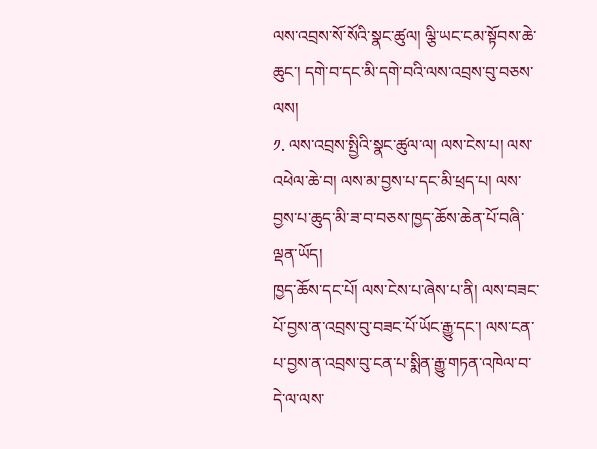ལས་འབྲས་སོ་སོའི་སྣང་ཚུལ། ལྕི་ཡང་ངམ་སྟོབས་ཆེ་ཆུང་། དགེ་བ་དང་མི་དགེ་བའི་ལས་འབྲས་བུ་བཅས་ལས།
༡. ལས་འབྲས་སྤྱིའི་སྣང་ཚུལ་ལ། ལས་ངེས་པ། ལས་འཕེལ་ཆེ་བ། ལས་མ་བྱས་པ་དང་མི་ཕྲད་པ། ལས་བྱས་པ་ཆུད་མི་ཟ་བ་བཅས་ཁྱད་ཆོས་ཆེན་པོ་བཞི་ལྡན་ཡོད།
ཁྱད་ཆོས་དང་པོ། ལས་ངེས་པ་ཞེས་པ་ནི། ལས་བཟང་པོ་བྱས་ན་འབྲས་བུ་བཟང་པོ་ཡོང་རྒྱུ་དང་། ལས་ངན་པ་བྱས་ན་འབྲས་བུ་ངན་པ་སྨིན་རྒྱུ་གཏན་འཁེལ་བ་དེ་ལ་ལས་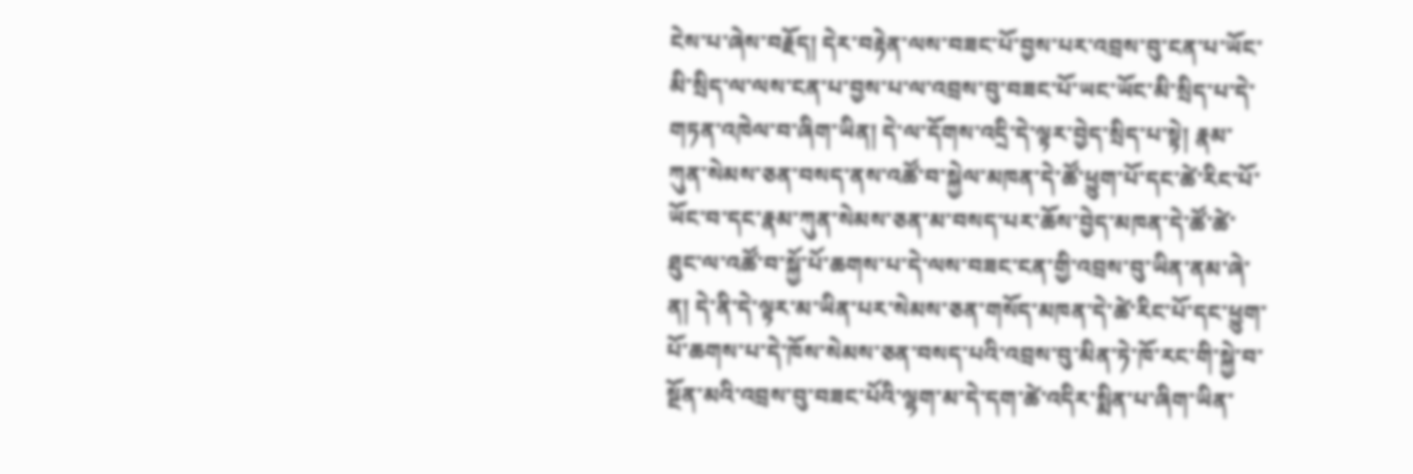ངེས་པ་ཞེས་བརྗོད། དེར་བརྟེན་ལས་བཟང་པོ་བྱས་པར་འབྲས་བུ་ངན་པ་ཡོང་མི་སྲིད་ལ་ལས་ངན་པ་བྱས་པ་ལ་འབྲས་བུ་བཟང་པོ་ཡང་ཡོང་མི་སྲིད་པ་དེ་གཏན་འཁེལ་བ་ཞིག་ཡིན། དེ་ལ་དོགས་འདྲི་དེ་ལྟར་བྱེད་སྲིད་པ་སྟེ། རྣམ་ཀུན་སེམས་ཅན་བསད་ནས་འཚོ་བ་སྐྱེལ་མཁན་དེ་ཚོ་ཕྱུག་པོ་དང་ཚེ་རིང་པོ་ཡོང་བ་དང་རྣམ་ཀུན་སེམས་ཅན་མ་བསད་པར་ཆོས་བྱེད་མཁན་དེ་ཚོ་ཚེ་ཐུང་ལ་འཚོ་བ་སྐྱོ་པོ་ཆགས་པ་དེ་ལས་བཟང་ངན་གྱི་འབྲས་བུ་ཡིན་ནམ་ཞེ་ན། དེ་ནི་དེ་ལྟར་མ་ཡིན་པར་སེམས་ཅན་གསོད་མཁན་དེ་ཚེ་རིང་པོ་དང་ཕྱུག་པོ་ཆགས་པ་དེ་ཁོས་སེམས་ཅན་བསད་པའི་འབྲས་བུ་མིན་ཏེ་ཁོ་རང་གི་སྐྱེ་བ་སྔོན་མའི་འབྲས་བུ་བཟང་པོའི་ལྷག་མ་དེ་དག་ཚེ་འདིར་སྨིན་པ་ཞིག་ཡིན་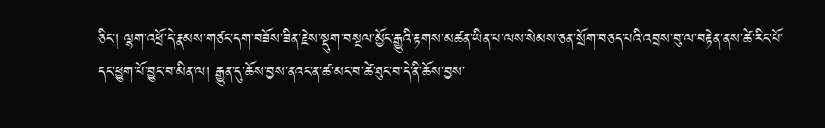ཅིང་། ལྷག་འཕྲོ་དེ་རྣམས་གཙང་དག་བཟོས་ཟིན་རྗེས་སྡུག་བསྔལ་མྱོང་རྒྱུའི་རྟགས་མཚན་ཡིན་པ་ལས་སེམས་ཅན་སྲོག་བཅད་པའི་འབྲས་བུ་ལ་བརྟེན་ནས་ཚེ་རིང་པོ་དང་ཕྱུག་པོ་བྱུང་བ་མིན་ལ། རྒྱུན་དུ་ཆོས་བྱས་ནའང་ན་ཚ་མང་བ་ཚེ་ཐུང་བ་དེ་ནི་ཆོས་བྱས་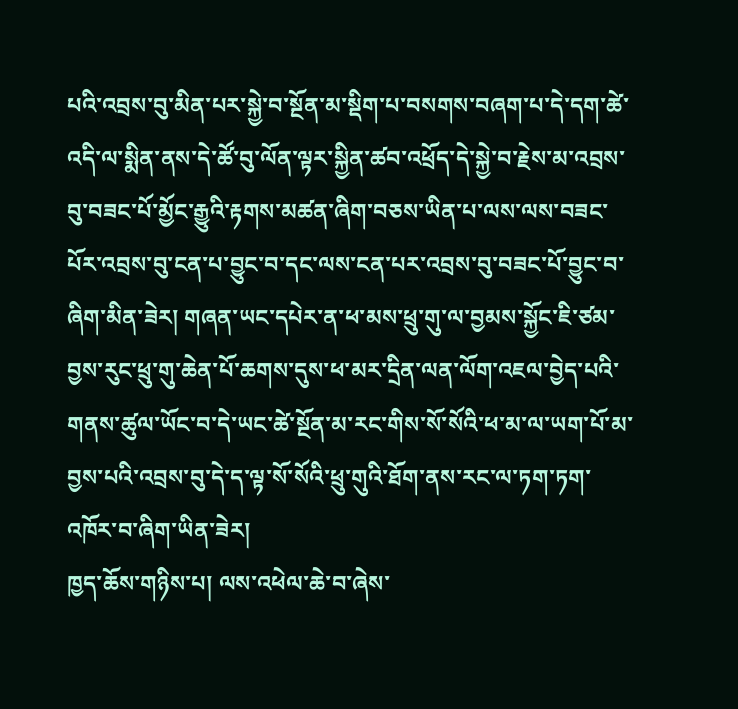པའི་འབྲས་བུ་མིན་པར་སྐྱེ་བ་སྔོན་མ་སྡིག་པ་བསགས་བཞག་པ་དེ་དག་ཚེ་འདི་ལ་སྨིན་ནས་དེ་ཚོ་བུ་ལོན་ལྟར་སྐྱིན་ཚབ་འཕྲོད་དེ་སྐྱེ་བ་རྗེས་མ་འབྲས་བུ་བཟང་པོ་མྱོང་རྒྱུའི་རྟགས་མཚན་ཞིག་བཅས་ཡིན་པ་ལས་ལས་བཟང་པོར་འབྲས་བུ་ངན་པ་བྱུང་བ་དང་ལས་ངན་པར་འབྲས་བུ་བཟང་པོ་བྱུང་བ་ཞིག་མིན་ཟེར། གཞན་ཡང་དཔེར་ན་ཕ་མས་ཕྲུ་གུ་ལ་བྱམས་སྐྱོང་ཇི་ཙམ་བྱས་རུང་ཕྲུ་གུ་ཆེན་པོ་ཆགས་དུས་ཕ་མར་དྲིན་ལན་ལོག་འཇལ་བྱེད་པའི་གནས་ཚུལ་ཡོང་བ་དེ་ཡང་ཚེ་སྔོན་མ་རང་གིས་སོ་སོའི་ཕ་མ་ལ་ཡག་པོ་མ་བྱས་པའི་འབྲས་བུ་དེ་ད་ལྟ་སོ་སོའི་ཕྲུ་གུའི་ཐོག་ནས་རང་ལ་ཏག་ཏག་འཁོར་བ་ཞིག་ཡིན་ཟེར།
ཁྱད་ཆོས་གཉིས་པ། ལས་འཕེལ་ཆེ་བ་ཞེས་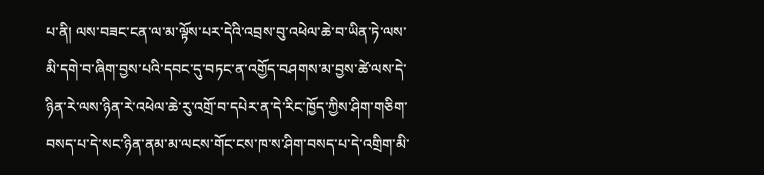པ་ནི། ལས་བཟང་ངན་ལ་མ་ལྟོས་པར་དེའི་འབྲས་བུ་འཕེལ་ཆེ་བ་ཡིན་ཏེ་ལས་མི་དགེ་བ་ཞིག་བྱས་པའི་དབང་དུ་བཏང་ན་འགྱོད་བཤགས་མ་བྱས་ཚེ་ལས་དེ་ཉིན་རེ་ལས་ཉིན་རེ་འཕེལ་ཆེ་རུ་འགྲོ་བ་དཔེར་ན་དེ་རིང་ཁྱོད་ཀྱིས་ཤིག་གཅིག་བསད་པ་དེ་སང་ཉིན་ནམ་མ་ལངས་གོང་ངས་ཁ་ས་ཤིག་བསད་པ་དེ་འགྲིག་མི་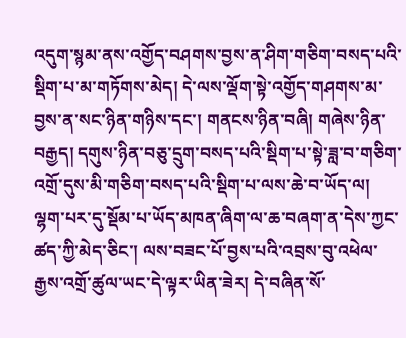འདུག་སྙམ་ནས་འགྱོད་བཤགས་བྱས་ན་ཤིག་གཅིག་བསད་པའི་སྡིག་པ་མ་གཏོགས་མེད། དེ་ལས་ལྡོག་སྟེ་འགྱོད་གཤགས་མ་བྱས་ན་སང་ཉིན་གཉིས་དང་། གནངས་ཉིན་བཞི། གཞེས་ཉིན་བརྒྱད། དགུས་ཉིན་བཅུ་དྲུག་བསད་པའི་སྡིག་པ་སྟེ་ཟླ་བ་གཅིག་འགྲོ་དུས་མི་གཅིག་བསད་པའི་སྡིག་པ་ལས་ཆེ་བ་ཡོད་ལ། ལྷག་པར་དུ་སྡོམ་པ་ཡོད་མཁན་ཞིག་ལ་ཆ་བཞག་ན་དེས་ཀྱང་ཚད་ཀྱི་མེད་ཅིང་། ལས་བཟང་པོ་བྱས་པའི་འབྲས་བུ་འཕེལ་རྒྱས་འགྲོ་ཚུལ་ཡང་དེ་ལྟར་ཡིན་ཟེར། དེ་བཞིན་སོ་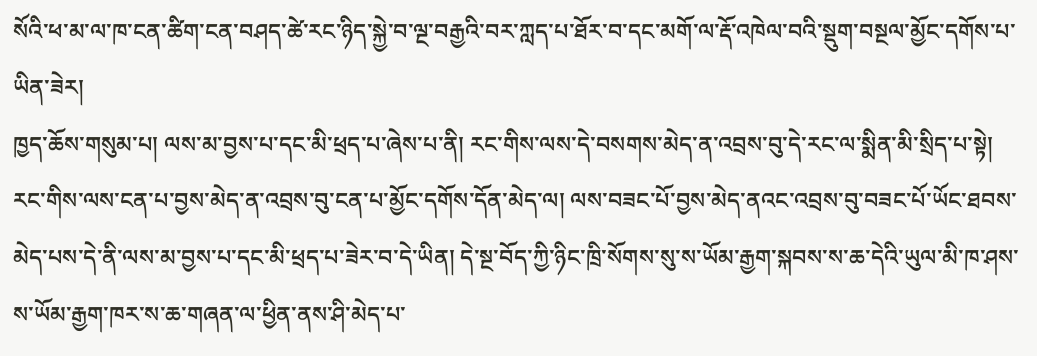སོའི་ཕ་མ་ལ་ཁ་ངན་ཚིག་ངན་བཤད་ཚེ་རང་ཉིད་སྐྱེ་བ་ལྔ་བརྒྱའི་བར་ཀླད་པ་ཐོར་བ་དང་མགོ་ལ་རྡོ་འཁེལ་བའི་སྡུག་བསྔལ་མྱོང་དགོས་པ་ཡིན་ཟེར།
ཁྱད་ཆོས་གསུམ་པ། ལས་མ་བྱས་པ་དང་མི་ཕྲད་པ་ཞེས་པ་ནི། རང་གིས་ལས་དེ་བསགས་མེད་ན་འབྲས་བུ་དེ་རང་ལ་སྨིན་མི་སྲིད་པ་སྟེ། རང་གིས་ལས་ངན་པ་བྱས་མེད་ན་འབྲས་བུ་ངན་པ་མྱོང་དགོས་དོན་མེད་ལ། ལས་བཟང་པོ་བྱས་མེད་ནའང་འབྲས་བུ་བཟང་པོ་ཡོང་ཐབས་མེད་པས་དེ་ནི་ལས་མ་བྱས་པ་དང་མི་ཕྲད་པ་ཟེར་བ་དེ་ཡིན། དེ་སྔ་བོད་ཀྱི་ཉིང་ཁྲི་སོགས་སུ་ས་ཡོམ་རྒྱག་སྐབས་ས་ཆ་དེའི་ཡུལ་མི་ཁ་ཤས་ས་ཡོམ་རྒྱག་ཁར་ས་ཆ་གཞན་ལ་ཕྱིན་ནས་ཤི་མེད་པ་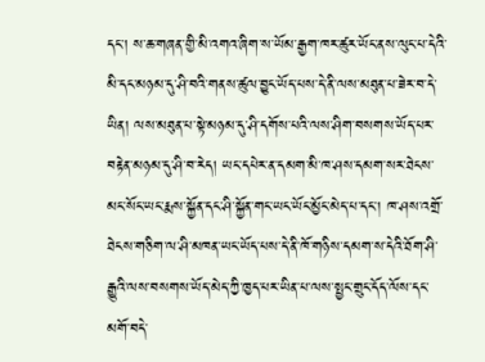དང་། ས་ཆ་གཞན་གྱི་མི་འགའ་ཞིག་ས་ཡོམ་རྒྱག་ཁར་ཚུར་ཡོང་ནས་ལུང་པ་དེའི་མི་དང་མཉམ་དུ་ཤི་བའི་གནས་ཚུལ་བྱུང་ཡོད་པས་དེ་ནི་ལས་མཐུན་པ་ཟེར་བ་དེ་ཡིན། ལས་མཐུན་པ་སྟེ་མཉམ་དུ་ཤི་དགོས་པའི་ལས་ཤིག་བསགས་ཡོད་པར་བརྟེན་མཉམ་དུ་ཤི་བ་རེད། ཡང་དཔེར་ན་དམག་མི་ཁ་ཤས་དམག་སར་ཐེངས་མང་སོང་ཡང་རྨས་སྐྱོན་དང་ཤི་སྐྱོན་གང་ཡང་ཡོང་མྱོང་མེད་པ་དང་། ཁ་ཤས་འགྲོ་ཐེངས་གཅིག་ལ་ཤི་མཁན་ཡང་ཡོད་པས་དེ་ནི་ཁོ་གཉིས་དམག་ས་དེའི་ཐོག་ཤི་རྒྱུའི་ལས་བསགས་ཡོད་མེད་ཀྱི་ཁྱད་པར་ཡིན་པ་ལས་སྤྱང་གྲུང་དོད་ལོས་དང་མགོ་བདེ་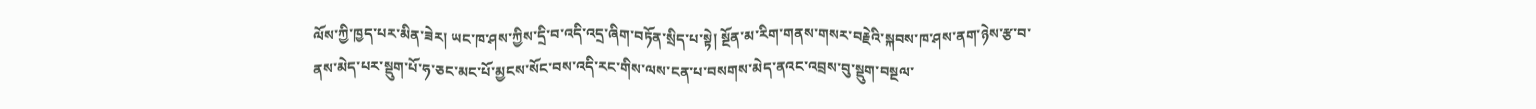ལོས་ཀྱི་ཁྱད་པར་མིན་ཟེར། ཡང་ཁ་ཤས་ཀྱིས་དྲི་བ་འདི་འདྲ་ཞིག་བཏོན་སྲིད་པ་སྟེ། སྔོན་མ་རིག་གནས་གསར་བརྗེའི་སྐབས་ཁ་ཤས་ནག་ཉེས་རྩ་བ་ནས་མེད་པར་སྡུག་པོ་ཧ་ཅང་མང་པོ་མྱངས་སོང་བས་འདི་རང་གིས་ལས་ངན་པ་བསགས་མེད་ནའང་འབྲས་བུ་སྡུག་བསྔལ་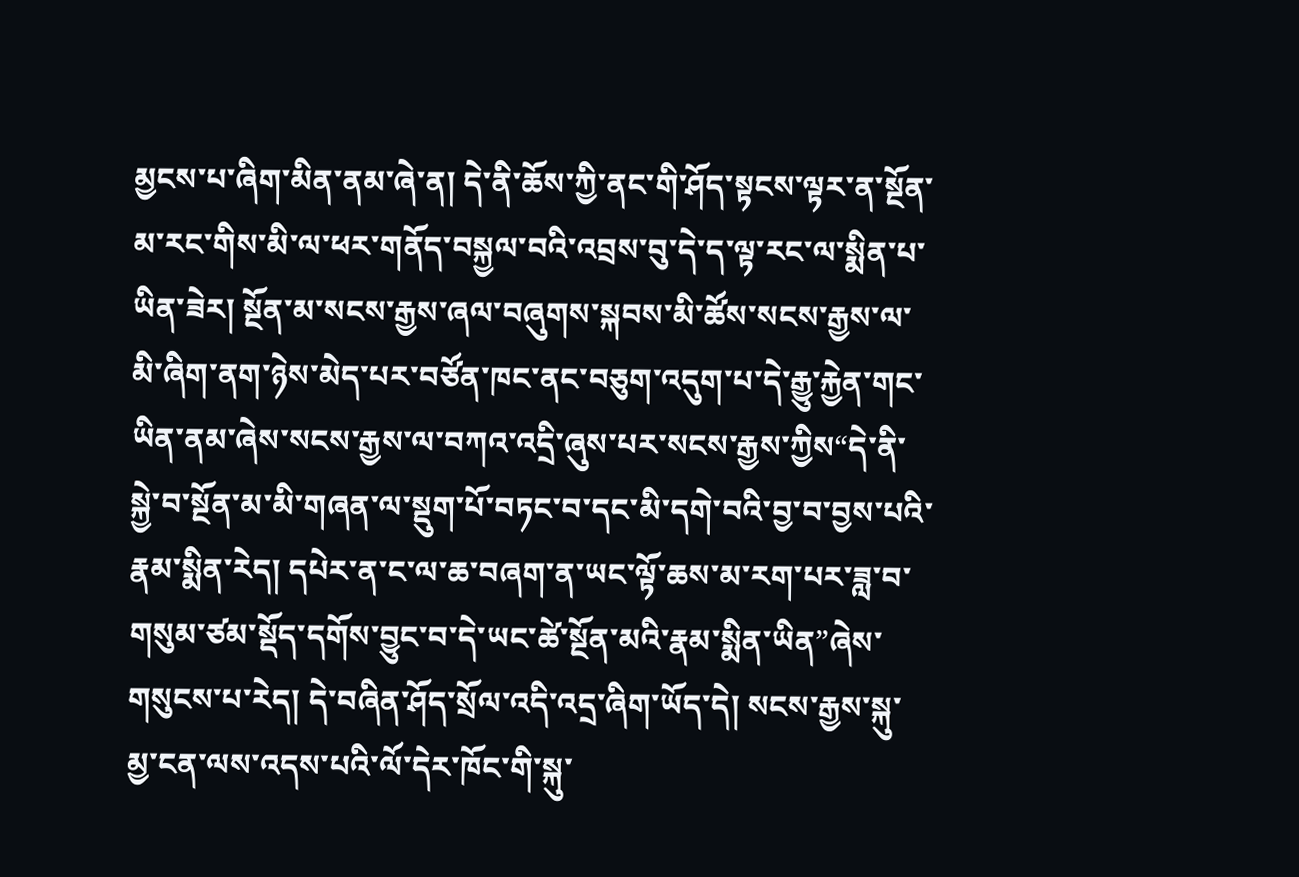མྱངས་པ་ཞིག་མིན་ནམ་ཞེ་ན། དེ་ནི་ཆོས་ཀྱི་ནང་གི་ཤོད་སྟངས་ལྟར་ན་སྔོན་མ་རང་གིས་མི་ལ་ཕར་གནོད་བསྐྱལ་བའི་འབྲས་བུ་དེ་ད་ལྟ་རང་ལ་སྨིན་པ་ཡིན་ཟེར། སྔོན་མ་སངས་རྒྱས་ཞལ་བཞུགས་སྐབས་མི་ཚོས་སངས་རྒྱས་ལ་མི་ཞིག་ནག་ཉེས་མེད་པར་བཙོན་ཁང་ནང་བཅུག་འདུག་པ་དེ་རྒྱུ་རྐྱེན་གང་ཡིན་ནམ་ཞེས་སངས་རྒྱས་ལ་བཀའ་འདྲི་ཞུས་པར་སངས་རྒྱས་ཀྱིས“དེ་ནི་སྐྱེ་བ་སྔོན་མ་མི་གཞན་ལ་སྡུག་པོ་བཏང་བ་དང་མི་དགེ་བའི་བྱ་བ་བྱས་པའི་རྣམ་སྨིན་རེད། དཔེར་ན་ང་ལ་ཆ་བཞག་ན་ཡང་ལྟོ་ཆས་མ་རག་པར་ཟླ་བ་གསུམ་ཙམ་སྡོད་དགོས་བྱུང་བ་དེ་ཡང་ཚེ་སྔོན་མའི་རྣམ་སྨིན་ཡིན”ཞེས་གསུངས་པ་རེད། དེ་བཞིན་ཤོད་སྲོལ་འདི་འདྲ་ཞིག་ཡོད་དེ། སངས་རྒྱས་སྐུ་མྱ་ངན་ལས་འདས་པའི་ལོ་དེར་ཁོང་གི་སྐུ་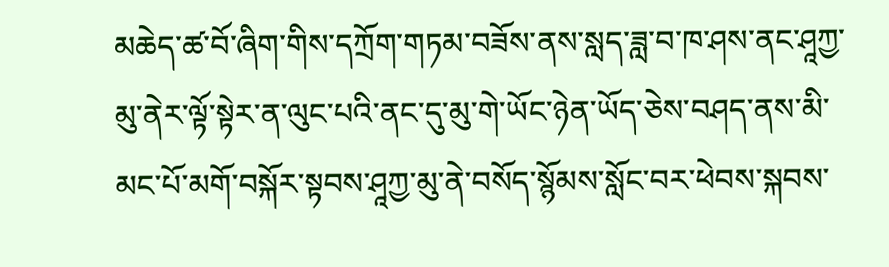མཆེད་ཚ་བོ་ཞིག་གིས་དཀྲོག་གཏམ་བཟོས་ནས་སླད་ཟླ་བ་ཁ་ཤས་ནང་ཤཱཀྱ་མུ་ནེར་ལྟོ་སྟེར་ན་ལུང་པའི་ནང་དུ་མུ་གེ་ཡོང་ཉེན་ཡོད་ཅེས་བཤད་ནས་མི་མང་པོ་མགོ་བསྐོར་སྟབས་ཤཱཀྱ་མུ་ནེ་བསོད་སྙོམས་སློང་བར་ཕེབས་སྐབས་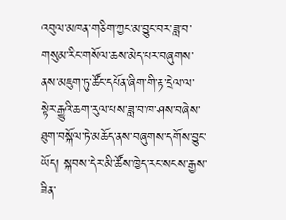འབུལ་མཁན་གཅིག་ཀྱང་མ་བྱུང་བར་ཟླ་བ་གསུམ་རིང་གསོལ་ཆས་མེད་པར་བཞུགས་ནས་མཇུག་ཏུ་ཚོང་དཔོན་ཞིག་གི་རྟ་དྲེལ་ལ་སྟེར་རྒྱུའི་ཆག་རུལ་པས་ཟླ་བ་ཁ་ཤས་བཞེས་ཐུག་བསྐོལ་ཏེ་མཆོད་ནས་བཞུགས་དགོས་བྱུང་ཡོད། སྐབས་དེར་མི་ཚོས་ཁྱེད་རང་སངས་རྒྱས་ཟིན་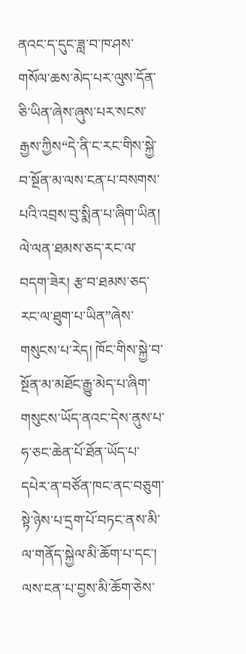ནའང་ད་དུང་ཟླ་བ་ཁ་ཤས་གསོལ་ཆས་མེད་པར་ལུས་དོན་ཅི་ཡིན་ཞེས་ཞུས་པར་སངས་རྒྱས་ཀྱིས“དེ་ནི་ང་རང་གིས་སྐྱེ་བ་སྔོན་མ་ལས་ངན་པ་བསགས་པའི་འབྲས་བུ་སྨིན་པ་ཞིག་ཡིན། ལེ་ལན་ཐམས་ཅད་རང་ལ་བདག་ཟེར། རྩ་བ་ཐམས་ཅད་རང་ལ་ཐུག་པ་ཡིན”ཞེས་གསུངས་པ་རེད། ཁོང་གིས་སྐྱེ་བ་སྔོན་མ་མཐོང་རྒྱུ་མེད་པ་ཞིག་གསུངས་ཡོད་ནའང་དེས་ནུས་པ་ཧ་ཅང་ཆེན་པོ་ཐོན་ཡོད་པ་དཔེར་ན་བཙོན་ཁང་ནང་བཅུག་སྟེ་ཉེས་པ་དྲག་པོ་བཏང་ནས་མི་ལ་གནོད་སྐྱེལ་མི་ཆོག་པ་དང་། ལས་ངན་པ་བྱས་མི་ཆོག་ཅེས་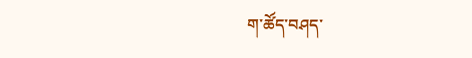ག་ཚོད་བཤད་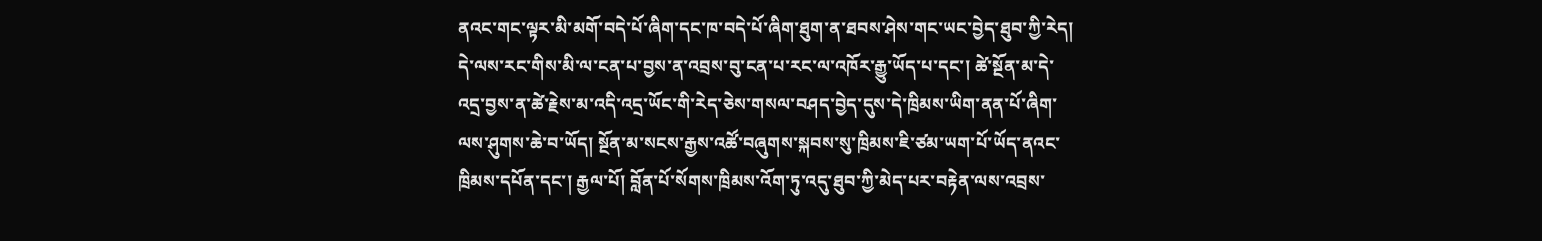ནའང་གང་ལྟར་མི་མགོ་བདེ་པོ་ཞིག་དང་ཁ་བདེ་པོ་ཞིག་ཐུག་ན་ཐབས་ཤེས་གང་ཡང་བྱེད་ཐུབ་ཀྱི་རེད། དེ་ལས་རང་གིས་མི་ལ་ངན་པ་བྱས་ན་འབྲས་བུ་ངན་པ་རང་ལ་འཁོར་རྒྱུ་ཡོད་པ་དང་། ཚེ་སྔོན་མ་དེ་འདྲ་བྱས་ན་ཚེ་རྗེས་མ་འདི་འདྲ་ཡོང་གི་རེད་ཅེས་གསལ་བཤད་བྱེད་དུས་དེ་ཁྲིམས་ཡིག་ནན་པོ་ཞིག་ལས་ཤུགས་ཆེ་བ་ཡོད། སྔོན་མ་སངས་རྒྱས་འཚོ་བཞུགས་སྐབས་སུ་ཁྲིམས་ཇི་ཙམ་ཡག་པོ་ཡོད་ནའང་ཁྲིམས་དཔོན་དང་། རྒྱལ་པོ། བློན་པོ་སོགས་ཁྲིམས་འོག་ཏུ་འདུ་ཐུབ་ཀྱི་མེད་པར་བརྟེན་ལས་འབྲས་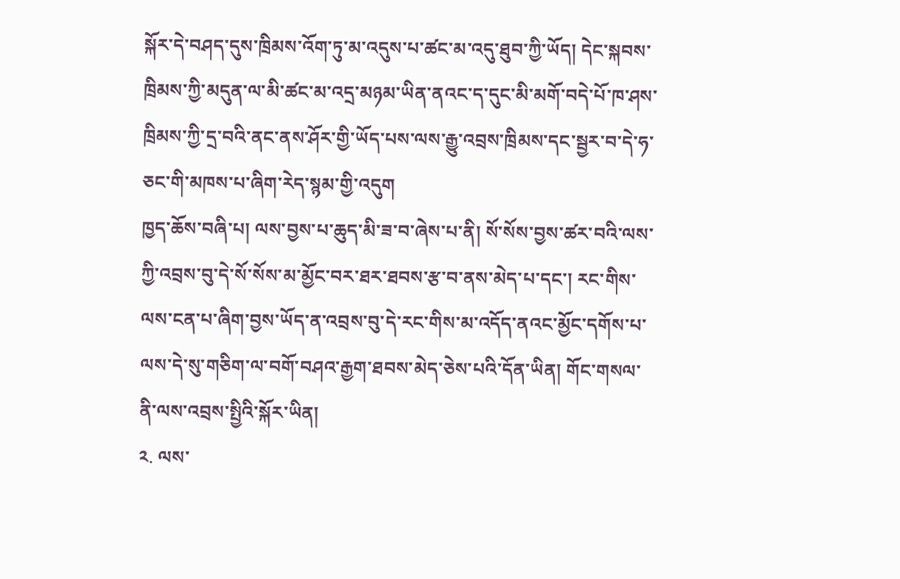སྐོར་དེ་བཤད་དུས་ཁྲིམས་འོག་ཏུ་མ་འདུས་པ་ཚང་མ་འདུ་ཐུབ་ཀྱི་ཡོད། དེང་སྐབས་ཁྲིམས་ཀྱི་མདུན་ལ་མི་ཚང་མ་འདྲ་མཉམ་ཡིན་ནའང་ད་དུང་མི་མགོ་བདེ་པོ་ཁ་ཤས་ཁྲིམས་ཀྱི་དྲ་བའི་ནང་ནས་ཤོར་གྱི་ཡོད་པས་ལས་རྒྱུ་འབྲས་ཁྲིམས་དང་སྦྱར་བ་དེ་ཧ་ཅང་གི་མཁས་པ་ཞིག་རེད་སྙམ་གྱི་འདུག
ཁྱད་ཆོས་བཞི་པ། ལས་བྱས་པ་ཆུད་མི་ཟ་བ་ཞེས་པ་ནི། སོ་སོས་བྱས་ཚར་བའི་ལས་ཀྱི་འབྲས་བུ་དེ་སོ་སོས་མ་མྱོང་བར་ཐར་ཐབས་རྩ་བ་ནས་མེད་པ་དང་། རང་གིས་ལས་ངན་པ་ཞིག་བྱས་ཡོད་ན་འབྲས་བུ་དེ་རང་གིས་མ་འདོད་ནའང་མྱོང་དགོས་པ་ལས་དེ་སུ་གཅིག་ལ་བགོ་བཤའ་རྒྱག་ཐབས་མེད་ཅེས་པའི་དོན་ཡིན། གོང་གསལ་ནི་ལས་འབྲས་སྤྱིའི་སྐོར་ཡིན།
༢. ལས་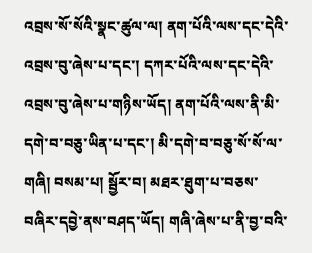འབྲས་སོ་སོའི་སྣང་ཚུལ་ལ། ནག་པོའི་ལས་དང་དེའི་འབྲས་བུ་ཞེས་པ་དང་། དཀར་པོའི་ལས་དང་དེའི་འབྲས་བུ་ཞེས་པ་གཉིས་ཡོད། ནག་པོའི་ལས་ནི་མི་དགེ་བ་བཅུ་ཡིན་པ་དང་། མི་དགེ་བ་བཅུ་སོ་སོ་ལ་གཞི། བསམ་པ། སྦྱོར་བ། མཐར་ཐུག་པ་བཅས་བཞིར་དབྱེ་ནས་བཤད་ཡོད། གཞི་ཞེས་པ་ནི་བྱ་བའི་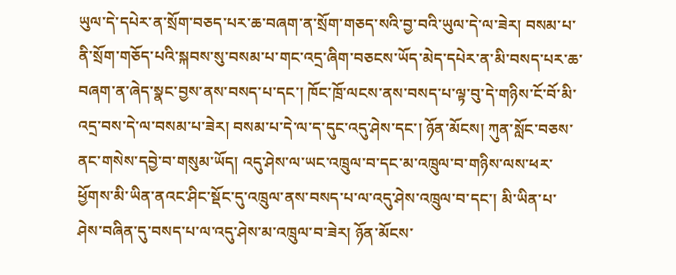ཡུལ་དེ་དཔེར་ན་སྲོག་བཅད་པར་ཆ་བཞག་ན་སྲོག་གཅད་སའི་བྱ་བའི་ཡུལ་དེ་ལ་ཟེར། བསམ་པ་ནི་སྲོག་གཅོད་པའི་སྐབས་སུ་བསམ་པ་གང་འདྲ་ཞིག་བཅངས་ཡོད་མེད་དཔེར་ན་མི་བསད་པར་ཆ་བཞག་ན་ཞེད་སྣང་བྱས་ནས་བསད་པ་དང་། ཁོང་ཁྲོ་ལངས་ནས་བསད་པ་ལྟ་བུ་དེ་གཉིས་ངོ་བོ་མི་འདྲ་བས་དེ་ལ་བསམ་པ་ཟེར། བསམ་པ་དེ་ལ་ད་དུང་འདུ་ཤེས་དང་། ཉོན་མོངས། ཀུན་སློང་བཅས་ནང་གསེས་དབྱེ་བ་གསུམ་ཡོད། འདུ་ཤེས་ལ་ཡང་འཁྲུལ་བ་དང་མ་འཁྲུལ་བ་གཉིས་ལས་ཕར་ཕྱོགས་མི་ཡིན་ནའང་ཤིང་སྡོང་དུ་འཁྲུལ་ནས་བསད་པ་ལ་འདུ་ཤེས་འཁྲུལ་བ་དང་། མི་ཡིན་པ་ཤེས་བཞིན་དུ་བསད་པ་ལ་འདུ་ཤེས་མ་འཁྲུལ་བ་ཟེར། ཉོན་མོངས་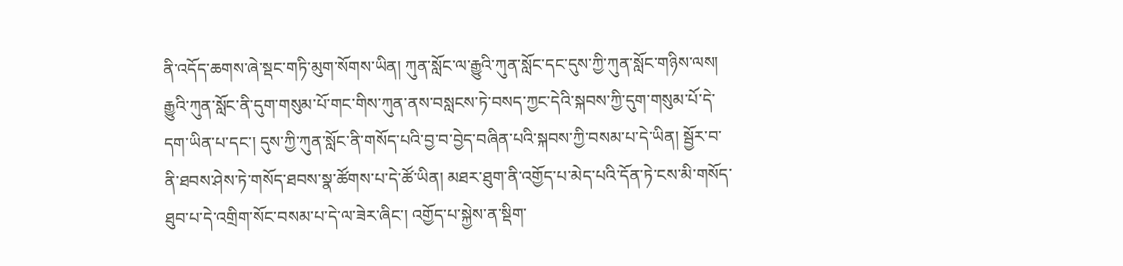ནི་འདོད་ཆགས་ཞེ་སྡང་གཏི་མུག་སོགས་ཡིན། ཀུན་སློང་ལ་རྒྱུའི་ཀུན་སློང་དང་དུས་ཀྱི་ཀུན་སློང་གཉིས་ལས། རྒྱུའི་ཀུན་སློང་ནི་དུག་གསུམ་པོ་གང་གིས་ཀུན་ནས་བསླངས་ཏེ་བསད་ཀྱང་དེའི་སྐབས་ཀྱི་དུག་གསུམ་པོ་དེ་དག་ཡིན་པ་དང་། དུས་ཀྱི་ཀུན་སློང་ནི་གསོད་པའི་བྱ་བ་བྱེད་བཞིན་པའི་སྐབས་ཀྱི་བསམ་པ་དེ་ཡིན། སྦྱོར་བ་ནི་ཐབས་ཤེས་ཏེ་གསོད་ཐབས་སྣ་ཚོགས་པ་དེ་ཚོ་ཡིན། མཐར་ཐུག་ནི་འགྱོད་པ་མེད་པའི་དོན་ཏེ་ངས་མི་གསོད་ཐུབ་པ་དེ་འགྲིག་སོང་བསམ་པ་དེ་ལ་ཟེར་ཞིང་། འགྱོད་པ་སྐྱེས་ན་སྡིག་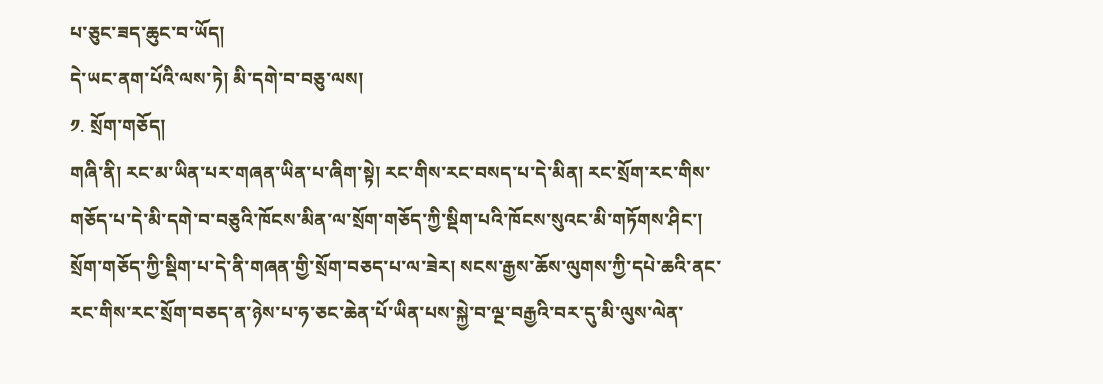པ་ཅུང་ཟད་ཆུང་བ་ཡོད།
དེ་ཡང་ནག་པོའི་ལས་ཏེ། མི་དགེ་བ་བཅུ་ལས།
༡. སྲོག་གཅོད།
གཞི་ནི། རང་མ་ཡིན་པར་གཞན་ཡིན་པ་ཞིག་སྟེ། རང་གིས་རང་བསད་པ་དེ་མིན། རང་སྲོག་རང་གིས་གཅོད་པ་དེ་མི་དགེ་བ་བཅུའི་ཁོངས་མིན་ལ་སྲོག་གཅོད་ཀྱི་སྡིག་པའི་ཁོངས་སུའང་མི་གཏོགས་ཤིང་། སྲོག་གཅོད་ཀྱི་སྡིག་པ་དེ་ནི་གཞན་གྱི་སྲོག་བཅད་པ་ལ་ཟེར། སངས་རྒྱས་ཆོས་ལུགས་ཀྱི་དཔེ་ཆའི་ནང་རང་གིས་རང་སྲོག་བཅད་ན་ཉེས་པ་ཧ་ཅང་ཆེན་པོ་ཡིན་པས་སྐྱེ་བ་ལྔ་བརྒྱའི་བར་དུ་མི་ལུས་ལེན་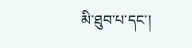མི་ཐུབ་པ་དང་།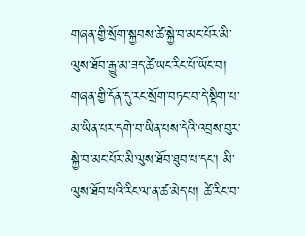གཞན་གྱི་སྲོག་སྐྱབས་ཚེ་སྐྱེ་བ་མང་པོར་མི་ལུས་ཐོབ་རྒྱུ་མ་ཟད་ཚེ་ཡང་རིང་པོ་ཡོང་བ། གཞན་གྱི་དོན་དུ་རང་སྲོག་བཏང་བ་དེ་སྡིག་པ་མ་ཡིན་པར་དགེ་བ་ཡིན་པས་དེའི་འབྲས་བུར་སྐྱེ་བ་མང་པོར་མི་ལུས་ཐོབ་ཐུབ་པ་དང་། མི་ལུས་ཐོབ་པའི་རིང་ལ་ན་ཚ་མེད་པ། ཚེ་རིང་བ་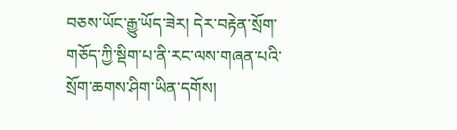བཅས་ཡོང་རྒྱུ་ཡོད་ཟེར། དེར་བརྟེན་སྲོག་གཅོད་ཀྱི་སྡིག་པ་ནི་རང་ལས་གཞན་པའི་སྲོག་ཆགས་ཤིག་ཡིན་དགོས།